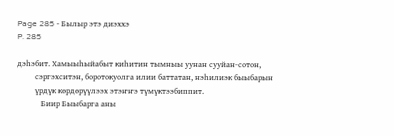Page 285 - Былыр этэ диэххэ
P. 285

дэһэбит. Хамыыһыйабыт киһитин тымныы уунан сууйан-сотон,
         сэргэхситэн, боротокуолга илии баттатан, нэһилиэк быыбарын
         үрдүк көрдөрүүлээх этэҥҥэ түмүктээбиппит.
            Биир Быыбарга аны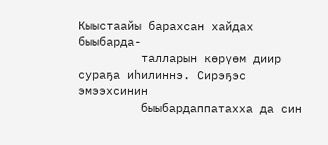Кыыстаайы барахсан хайдах быыбарда-
         талларын көрүөм диир сураҕа иһилиннэ. Сирэҕэс эмээхсинин
         быыбардаппатахха да син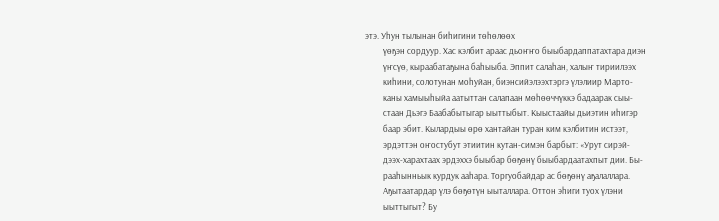этэ. Уһун тылынан биһигини төһөлөөх
         үөҕэн сордуур. Хас кэлбит араас дьоҥҥо быыбардаппатахтара диэн
         үҥсүө, кыраабатаҕына баһыыба. Эппит салаһан, халыҥ тириилээх
         киһини, солотунан моһуйан, биэнсийэлээхтэргэ үлэлиир Марто-
         каны хамыыһыйа аатыттан салапаан мөһөөччүккэ бадаарак сыы-
         стаан Дьэгэ Баабабытыгар ыыттыбыт. Кыыстаайы дьиэтин иһигэр
         баар эбит. Кылардыы өрө хантайан туран ким кэлбитин истээт,
         эрдэттэн оҥостубут этиитин кутан-симэн барбыт: «Урут сирэй-
         дээх-харахтаах эрдэххэ быыбар бөҕөнү быыбардаатахпыт дии. Бы-
         рааһынньык курдук ааһара. Торгуобайдар ас бөҕөнү аҕалаллара.
         Аҕытаатардар үлэ бөҕөтүн ыыталлара. Оттон эһиги туох үлэни
         ыыттыгыт? Бу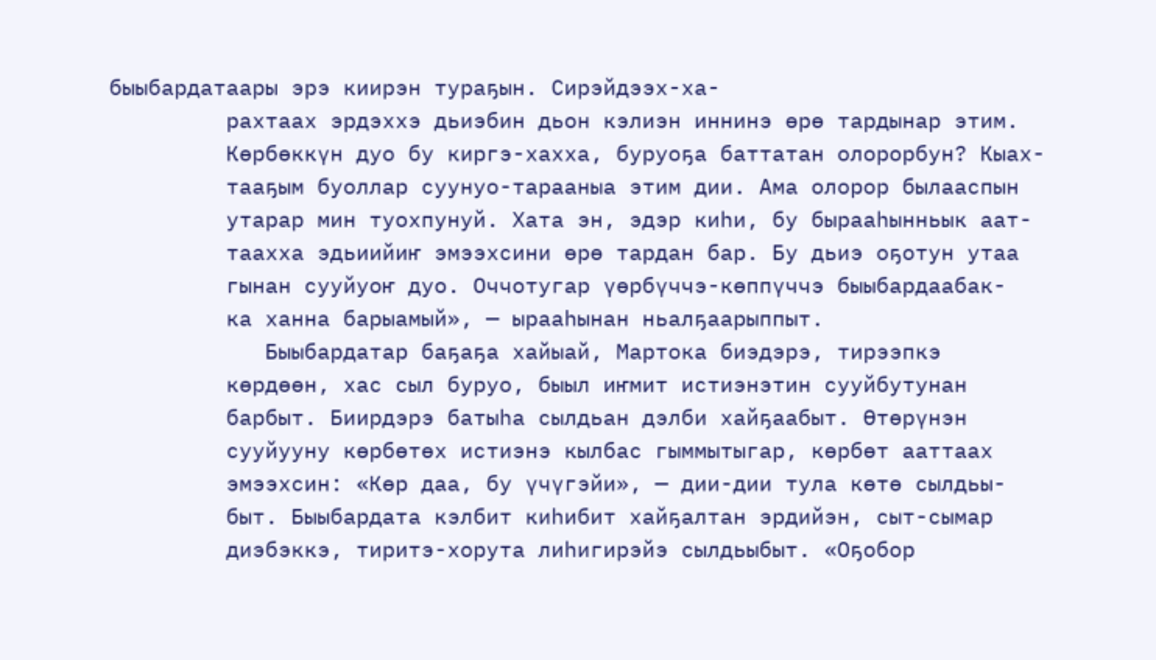быыбардатаары эрэ киирэн тураҕын. Сирэйдээх-ха-
         рахтаах эрдэххэ дьиэбин дьон кэлиэн иннинэ өрө тардынар этим.
         Көрбөккүн дуо бу киргэ-хахха, буруоҕа баттатан олорорбун? Кыах-
         тааҕым буоллар суунуо-тарааныа этим дии. Ама олорор былааспын
         утарар мин туохпунуй. Хата эн, эдэр киһи, бу бырааһынньык аат-
         таахха эдьиийиҥ эмээхсини өрө тардан бар. Бу дьиэ оҕотун утаа
         гынан сууйуоҥ дуо. Оччотугар үөрбүччэ-көппүччэ быыбардаабак-
         ка ханна барыамый», — ырааһынан ньалҕаарыппыт.
            Быыбардатар баҕаҕа хайыай, Мартока биэдэрэ, тирээпкэ
         көрдөөн, хас сыл буруо, быыл иҥмит истиэнэтин сууйбутунан
         барбыт. Биирдэрэ батыһа сылдьан дэлби хайҕаабыт. Өтөрүнэн
         сууйууну көрбөтөх истиэнэ кылбас гыммытыгар, көрбөт ааттаах
         эмээхсин: «Көр даа, бу үчүгэйи», — дии-дии тула көтө сылдьы-
         быт. Быыбардата кэлбит киһибит хайҕалтан эрдийэн, сыт-сымар
         диэбэккэ, тиритэ-хорута лиһигирэйэ сылдьыбыт. «Оҕобор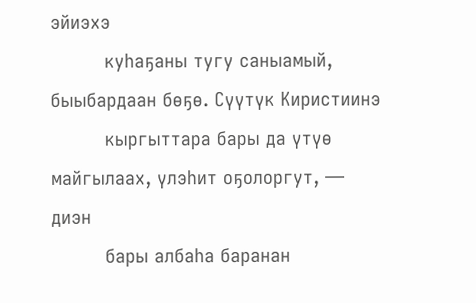эйиэхэ
         куһаҕаны тугу саныамый, быыбардаан бөҕө. Сүүтүк Киристиинэ
         кыргыттара бары да үтүө майгылаах, үлэһит оҕолоргут, — диэн
         бары албаһа баранан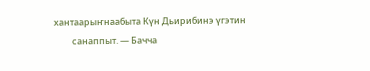хантаарыҥнаабыта Күн Дьирибинэ үгэтин
         санаппыт. — Бачча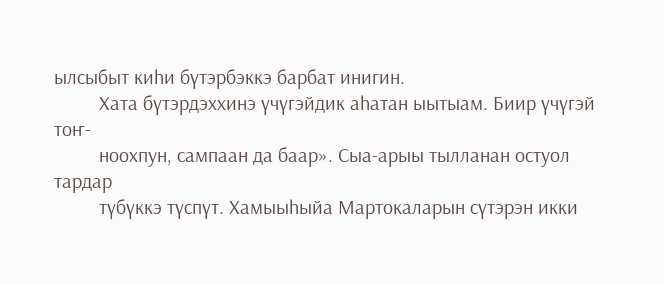ылсыбыт киһи бүтэрбэккэ барбат инигин.
         Хата бүтэрдэххинэ үчүгэйдик аһатан ыытыам. Биир үчүгэй тоҥ-
         ноохпун, сампаан да баар». Сыа-арыы тылланан остуол тардар
         түбүккэ түспүт. Хамыыһыйа Мартокаларын сүтэрэн икки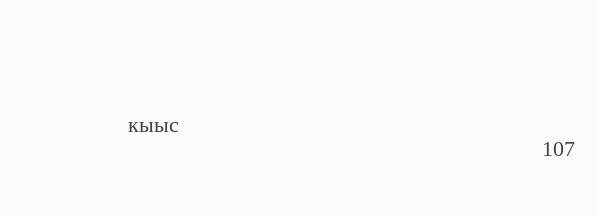кыыс
                                                                     107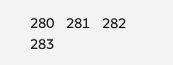280   281   282   283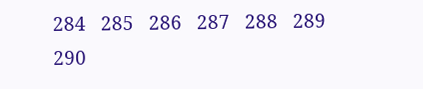284   285   286   287   288   289   290